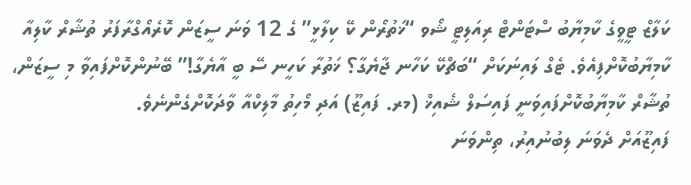ކަލާޒް ޓީވީގެ ކާމިޔާބު ސްޓަންޓް ރިއަލިޓީ ޝޯވ “ޚަތުރޯން ކޭ ކިލާޅީ” ގެ 12 ވަނަ ސީޒަން ކޮރެއޯގްރާފަރު ތުޝާރް ކާލިއާ ކާމިޔާބުކޮށްފިއެވެ. ޓެގް ލައިނަކަށް “ބަޗްކޭ ކަހާނ ޖާޔެގާ؟ ޚަތުރާ ކަހީނ ސޭ ބީ އާޔެގާ!” ބޭނުންކޮށްފައިވާ މި ސީޒަން، ތުޝާރް ކާމިޔާބުކޮށްފައިވަނީ ފައިސަލް ޝެއިޚް (މރ. ފައިޒޫ) އަދި މޯހިތު މާލިކްއާ ވާދަކޮށްގެންނެވެ.
ފައިޒޫއަށް ދެވަނަ ލިބުނުއިރު، ތިންވަނަ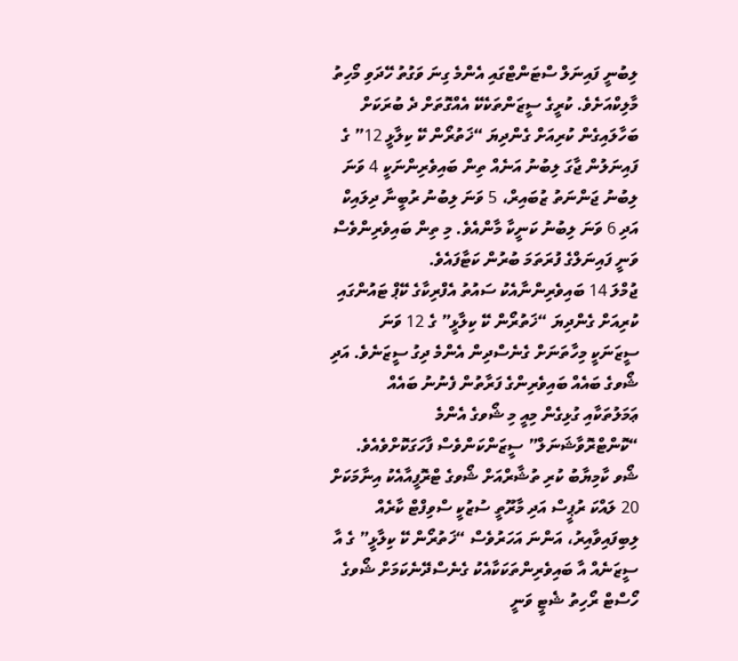ލިބުނީ ފައިނަލް ސްޓަންޓްގައި އެންމެ ގިނަ ވަގުތު ހޭދަވި މޯހިތު މާލިކްއަށެވެ. ކުރީގެ ސީޒަންތަކެކޭ އެއްގޮތަށް ދެ ބުރަކަށް ބަހާލައިގެން ކުރިއަށް ގެންދިޔަ “ޚަތުރޯން ކޭ ކިލާޅީ 12” ގެ ފައިނަލުން ޖާގަ ލިބުނު އަނެއް ތިން ބައިވެރިންނަކީ 4 ވަނަ ލިބުނު ޖަންނަތު ޒުބައިރް، 5 ވަނަ ލިބުނު ރުބީނާ ދިލައިކް އަދި 6 ވަނަ ލިބުނު ކަނީކާ މާންއެވެ. މި ތިން ބައިވެރިންވެސް ވަނީ ފައިނަލްގެ ފުރަތަމަ ބުރުން ކަޓާފައެވެ.
ޖުމްލަ 14 ބައިވެރިންނާއެކު ސައުތު އެފްރިކާގެ ކޭޕް ޓައުންގައި ކުރިއަށް ގެންދިޔަ “ޚަތުރޯން ކޭ ކިލާޅީ” ގެ 12 ވަނަ ސީޒަނަކީ މިހާތަނަށް ގެނެސްދިން އެންމެ ދިގު ސީޒަނެވެ. އަދި ޝޯވގެ ބައެއް ބައިވެރިންގެ ފަރާތުން ފެނުނު ބައެއް ޢަމަލުތަކާއި ގުޅިގެން މިއީ މި ޝޯވގެ އެންމެ “ކޮންޓްރޮވާޝަނަލް” ސީޒަންކަންވެސް ފާހަގަކޮށްވެއެވެ.
ޝޯވ ކާމިޔާބު ކުރި ތުޝާރްއަށް ޝޯވގެ ޓްރޮފީއާއެކު އިނާމަކަށް 20 ލައްކަ ރުޕީސް އަދި މާރޫތީ ސުޒުކީ ސްވިފްޓް ކާރެއް ލިބިފައިވާއިރު، އަންނަ އަހަރުވެސް “ޚަތުރޯން ކޭ ކިލާޅީ” ގެ އާ ސީޒަނެއް އާ ބައިވެރިންތަކަކާއެކު ގެނެސްދޭނެކަމަށް ޝޯވގެ ހޯސްޓް ރޯހިތު ޝެޓީ ވަނީ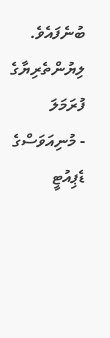ބުނެފައެވެ.
ލިޔުންތެރިޔާގެ ފުރަމަލަ
- މުނިއަވަސްގެ ޑެޕިއުޓީ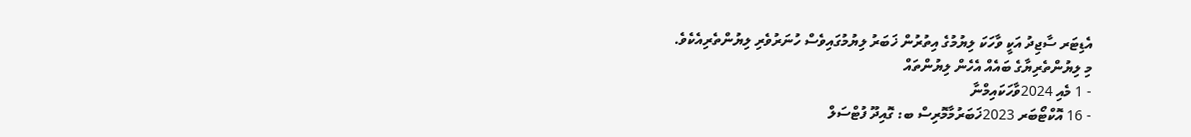އެޑިޓަރ ސާޖިދު އަކީ ވާހަކަ ލިޔުމުގެ އިތުރުން ޚަބަރު ލިޔުމުގައިވެސް ހުނަރުވެރި ލިޔުންތެރިއެކެވެ.
މި ލިޔުންތެރިޔާގެ ބައެއް އެހެން ލިޔުންތައް
- 1 މެއި 2024ވާހަކައިމްނާ
- 16 އޮކްޓޯބަރ 2023ޚަބަރުމާމޮރިސް ބ: ގޮއިދޫ ފުޓްސަލް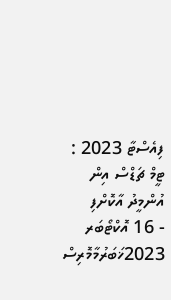ފިއެސްޓާ 2023 : ޓީމް ޗަޑްސް އިން އުންމީދު އާކޮށްފި
- 16 އޮކްޓޯބަރ 2023ޚަބަރުމާމޮރިސް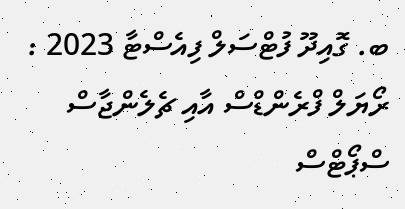ބ. ގޮއިދޫ ފުޓްސަލް ފިއެސްޓާ 2023 : ރޯޔަލް ފްރެންޑްސް އާއި ޗެލެންޖާސް ސްޕޯޓްސް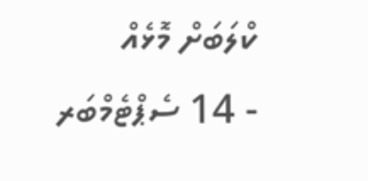ކްލަބަށް މޮޅެއް
- 14 ސެޕްޓެމްބަރ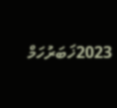2023ޚަބަރުހަމް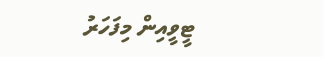ޓީވީއިން މިފަހަރު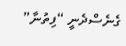ގެނެސްދެނީ “ފިތުނާ”